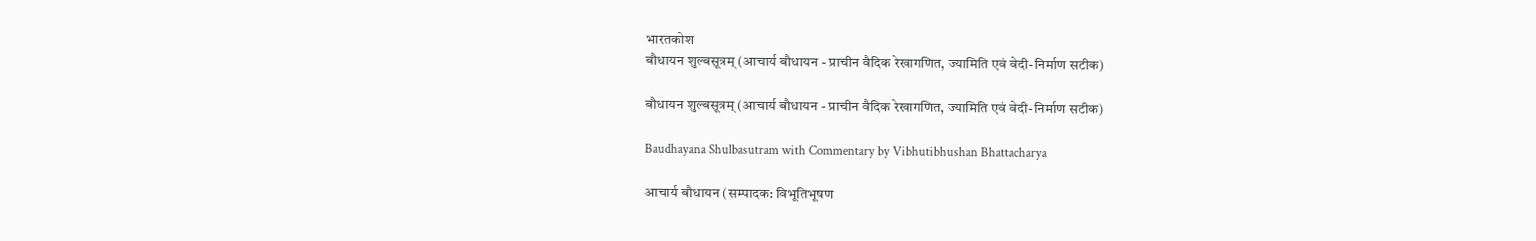भारतकोश
बौधायन शुल्बसूत्रम् (आचार्य बौधायन - प्राचीन वैदिक रेखागणित, ज्यामिति एवं वेदी-निर्माण सटीक)

बौधायन शुल्बसूत्रम् (आचार्य बौधायन - प्राचीन वैदिक रेखागणित, ज्यामिति एवं वेदी-निर्माण सटीक)

Baudhayana Shulbasutram with Commentary by Vibhutibhushan Bhattacharya

आचार्य बौधायन (सम्पादक: विभूतिभूषण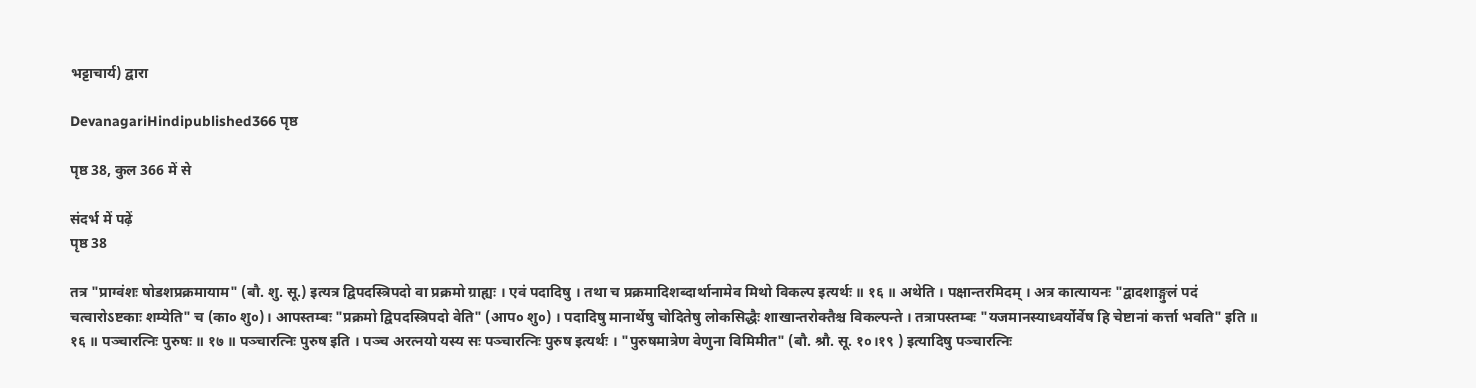भट्टाचार्य) द्वारा

DevanagariHindipublished366 पृष्ठ

पृष्ठ 38, कुल 366 में से

संदर्भ में पढ़ें
पृष्ठ 38

तत्र "प्राग्वंशः षोडशप्रक्रमायाम" (बौ. शु. सू.) इत्यत्र द्विपदस्त्रिपदो वा प्रक्रमो ग्राह्यः । एवं पदादिषु । तथा च प्रक्रमादिशब्दार्थानामेव मिथो विकल्प इत्यर्थः ॥ १६ ॥ अथेति । पक्षान्तरमिदम् । अत्र कात्यायनः "द्वादशाङ्गुलं पदं चत्वारोऽष्टकाः शम्येति" च (का० शु०)। आपस्तम्बः "प्रक्रमो द्विपदस्त्रिपदो वेति" (आप० शु०) । पदादिषु मानार्थेषु चोदितेषु लोकसिद्धैः शाखान्तरोक्तैश्च विकल्पन्ते । तत्रापस्तम्बः "यजमानस्याध्वर्योर्वेष हि चेष्टानां कर्त्ता भवति" इति ॥ १६ ॥ पञ्चारत्निः पुरुषः ॥ १७ ॥ पञ्चारत्निः पुरुष इति । पञ्च अरत्नयो यस्य सः पञ्चारत्निः पुरुष इत्यर्थः । "पुरुषमात्रेण वेणुना विमिमीत" (बौ. श्रौ. सू. १०।१९ ) इत्यादिषु पञ्चारत्निः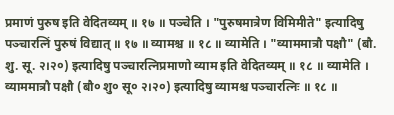प्रमाणं पुरुष इति वेदितव्यम् ॥ १७ ॥ पञ्चेति । "पुरुषमात्रेण विमिमीते" इत्यादिषु पञ्चारत्निं पुरुषं विद्यात् ॥ १७ ॥ व्यामश्च ॥ १८ ॥ व्यामेति । "व्याममात्रौ पक्षौ" (बौ. शु. सू. २।२०) इत्यादिषु पञ्चारत्निप्रमाणो व्याम इति वेदितव्यम् ॥ १८ ॥ व्यामेति । व्याममात्रौ पक्षौ (बौ० शु० सू० २।२०) इत्यादिषु व्यामश्च पञ्चारत्निः ॥ १८ ॥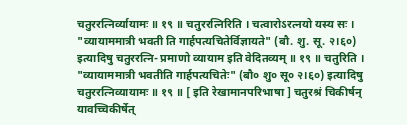चतुररत्निर्व्यायामः ॥ १९ ॥ चतुररत्निरिति । चत्वारोऽरत्नयो यस्य सः । "व्यायाममात्री भवती ति गार्हपत्यचितेर्विज्ञायते" (बौ. शु. सू. २।६०) इत्यादिषु चतुररत्नि- प्रमाणो व्यायाम इति वेदितव्यम् ॥ १९ ॥ चतुरिति । "व्यायाममात्री भवतीति गार्हपत्यचितेः" (बौ० शु० सू० २।६०) इत्यादिषु चतुररत्निव्यायामः ॥ १९ ॥ [ इति रेखामानपरिभाषा ] चतुरश्रं चिकीर्षन् यावच्चिकीर्षेत्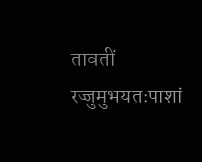तावतीं रज्जुमुभयतःपाशां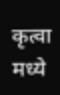कृत्वा मध्ये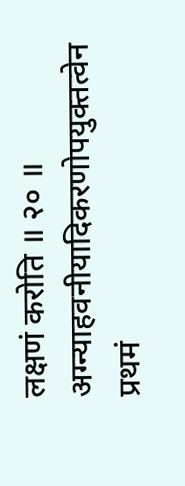लक्षणं करोति ॥ २० ॥ अग्न्याहवनीयादिकरणोपयुक्तत्वेन प्रथमं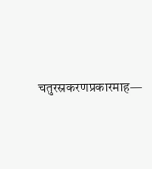चतुरस्रकरणप्रकारमाह—